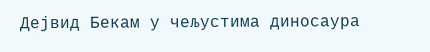Дејвид Бекам у чељустима диносаура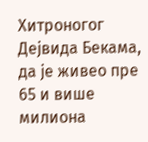Хитроногог Дејвида Бекама, да је живео пре 65 и више милиона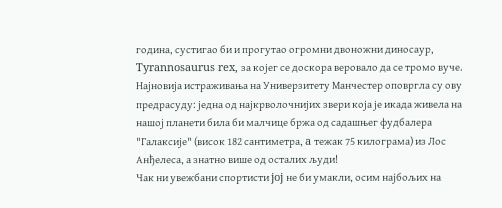година, сустигао би и прогутао огромни двоножни диносаур, Tyrannosaurus rex, за којег се доскора веровало да се тромо вуче. Најновија истраживања на Универзитету Манчестер оповргла су ову предрасуду: једна од најкрволочнијих звери која је икада живела на нашој планети била би малчице бржа од садашњег фудбалера "Галаксије" (висок 182 сантиметра, a тежак 75 килограма) из Лос Анђелеса, а знатно више од осталих људи!
Чак ни увежбани спортисти joj не би умакли, осим најбољих на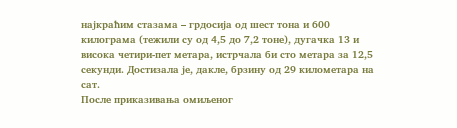најкраћим стазама – грдосија од шест тона и 600 килограма (тежили су од 4,5 до 7,2 тоне), дугачка 13 и висока четири-пет метара, истрчала би сто метара за 12,5 секунди. Достизала је, дакле, брзину од 29 километара на сат.
После приказивања омиљеног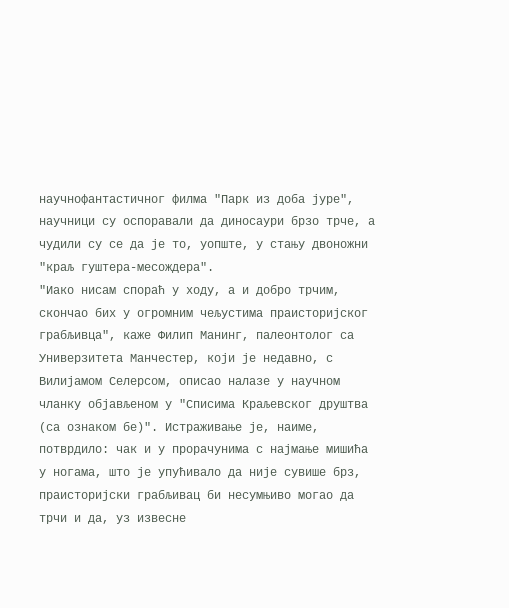научнофантастичног филма "Парк из доба јуре", научници су оспоравали да диносаури брзо трче, а чудили су се да је то, уопште, у стању двоножни "краљ гуштера-месождера".
"Иако нисам спораћ у ходу, а и добро трчим, скончао бих у огромним чељустима праисторијског грабљивца", каже Филип Манинг, палеонтолог са Универзитета Манчестер, који је недавно, с Вилијамом Селерсом, описао налазе у научном чланку објављеном у "Списима Краљевског друштва (са ознаком бе)". Истраживање је, наиме, потврдило: чак и у прорачунима с најмање мишића у ногама, што је упућивало да није сувише брз, праисторијски грабљивац би несумњиво могао да трчи и да, уз извесне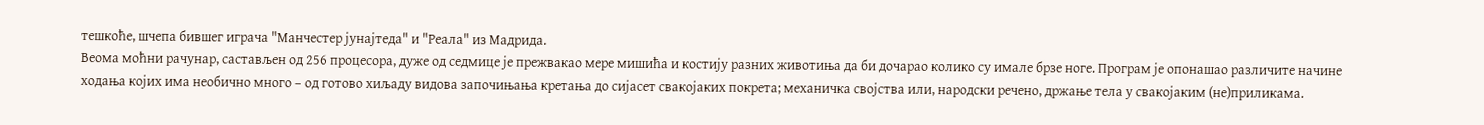тешкоће, шчепа бившег играча "Манчестер јунајтеда" и "Реала" из Мадрида.
Веома моћни рачунар, састављен од 256 процесора, дуже од седмице је прежвакао мере мишића и костију разних животиња да би дочарао колико су имале брзе ноге. Програм је опонашао различите начине ходања којих има необично много – од готово хиљаду видова започињања кретања до сијасет свакојаких покрета; механичка својства или, народски речено, држање тела у свакојаким (не)приликама.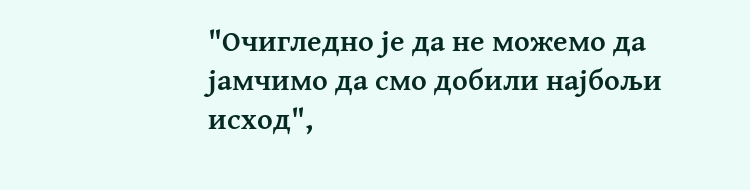"Очигледно је да не можемо да јамчимо да смо добили најбољи исход",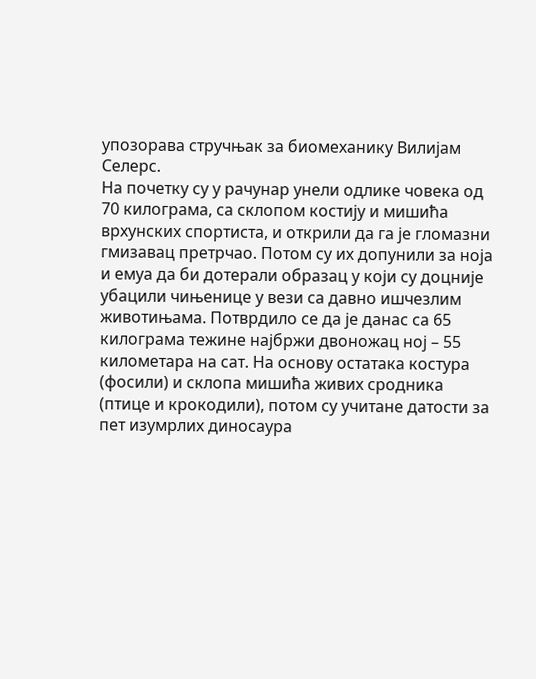упозорава стручњак за биомеханику Вилијам Селерс.
На почетку су у рачунар унели одлике човека од 70 килограма, са склопом костију и мишића врхунских спортиста, и открили да га је гломазни гмизавац претрчао. Потом су их допунили за ноја и емуа да би дотерали образац у који су доцније убацили чињенице у вези са давно ишчезлим животињама. Потврдило се да је данас са 65 килограма тежине најбржи двоножац ној – 55 километара на сат. На основу остатака костура (фосили) и склопа мишића живих сродника (птице и крокодили), потом су учитане датости за пет изумрлих диносаура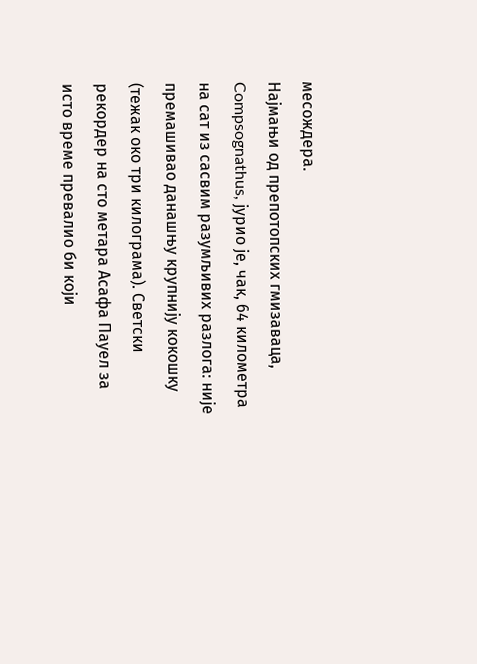месождера.
Најмањи од препотопских гмизаваца, Compsognathus, јурио је, чак, 64 километра на сат из сасвим разумљивих разлога: није премашивао данашњу крупнију кокошку (тежак око три килограма). Светски рекордер на сто метара Асафа Пауел за исто време превалио би који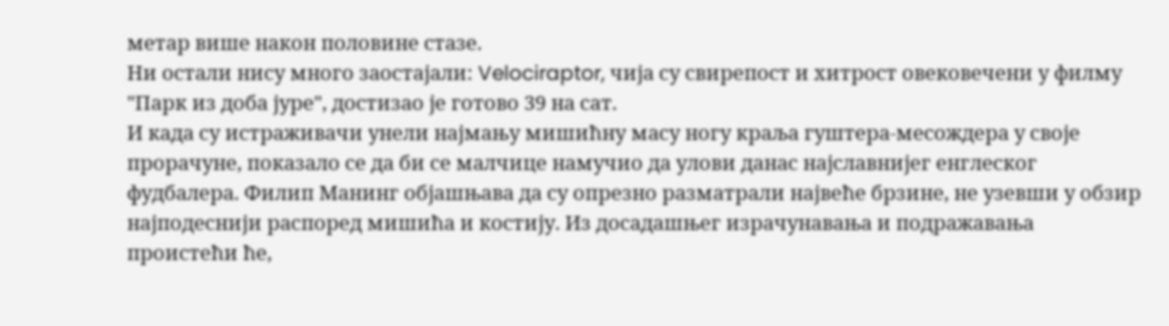метар више након половине стазе.
Ни остали нису много заостајали: Velociraptor, чија су свирепост и хитрост овековечени у филму "Парк из доба јуре", достизао је готово 39 на сат.
И када су истраживачи унели најмању мишићну масу ногу краља гуштера-месождера у своје прорачуне, показало се да би се малчице намучио да улови данас најславнијег енглеског фудбалера. Филип Манинг објашњава да су опрезно разматрали највеће брзине, не узевши у обзир најподеснији распоред мишића и костију. Из досадашњег израчунавања и подражавања проистећи ће,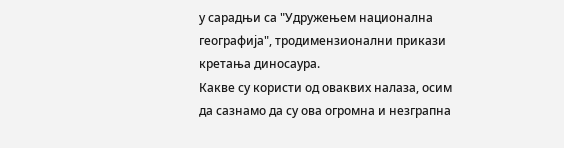у сарадњи са "Удружењем национална географија", тродимензионални прикази кретања диносаура.
Какве су користи од оваквих налаза, осим да сазнамо да су ова огромна и незграпна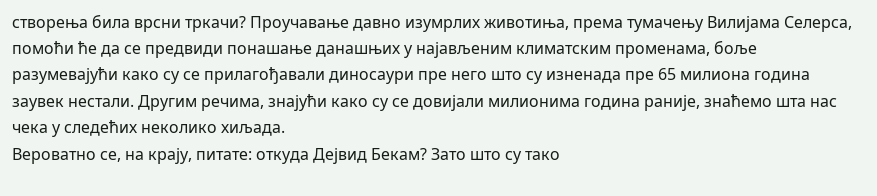створења била врсни тркачи? Проучавање давно изумрлих животиња, према тумачењу Вилијама Селерса, помоћи ће да се предвиди понашање данашњих у најављеним климатским променама, боље разумевајући како су се прилагођавали диносаури пре него што су изненада пре 65 милиона година заувек нестали. Другим речима, знајући како су се довијали милионима година раније, знаћемо шта нас чека у следећих неколико хиљада.
Вероватно се, на крају, питате: откуда Дејвид Бекам? Зато што су тако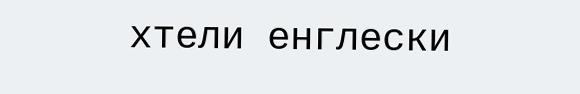хтели енглески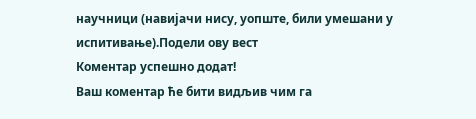научници (навијачи нису, уопште, били умешани у испитивање).Подели ову вест
Комeнтар успeшно додат!
Ваш комeнтар ћe бити видљив чим га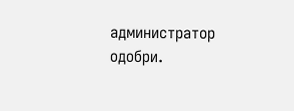администратор одобри.